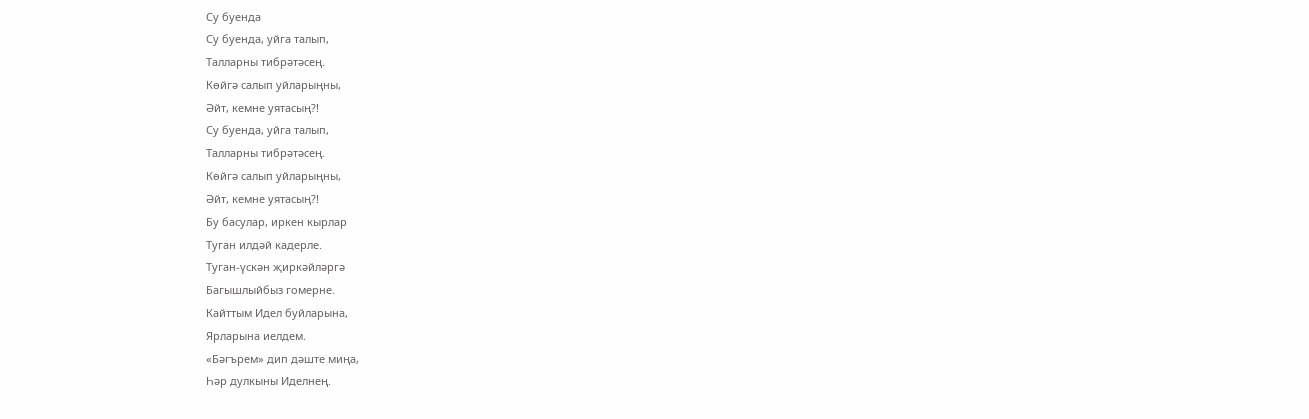Су буенда
Су буенда, уйга талып,
Талларны тибрәтәсең.
Көйгә салып уйларыңны,
Әйт, кемне уятасың?!
Су буенда, уйга талып,
Талларны тибрәтәсең.
Көйгә салып уйларыңны,
Әйт, кемне уятасың?!
Бу басулар, иркен кырлар
Туган илдәй кадерле.
Туган-үскән җиркәйләргә
Багышлыйбыз гомерне.
Кайттым Идел буйларына,
Ярларына иелдем.
«Бәгърем» дип дәште миңа,
Һәр дулкыны Иделнең.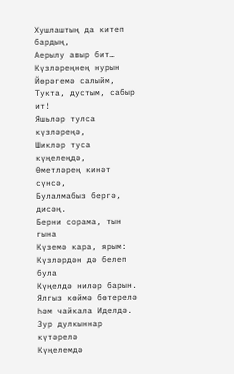Хушлаштың да китеп бардың,
Аерылу авыр бит…
Күзләреңнең нурын
Йөрәгемә салыйм,
Тукта, дустым, сабыр ит!
Яшьләр тулса күзләреңә,
Шикләр туса күңелеңдә,
Өметләрең кинәт сүнсә,
Булалмабыз бергә, дисәң.
Берни сорама, тын гына
Күземә кара, ярым:
Күзләрдән дә белеп була
Күңелдә ниләр барын.
Ялгыз көймә бөтерелә
Һәм чайкала Иделдә.
Зур дулкыннар күтәрелә
Күңелемдә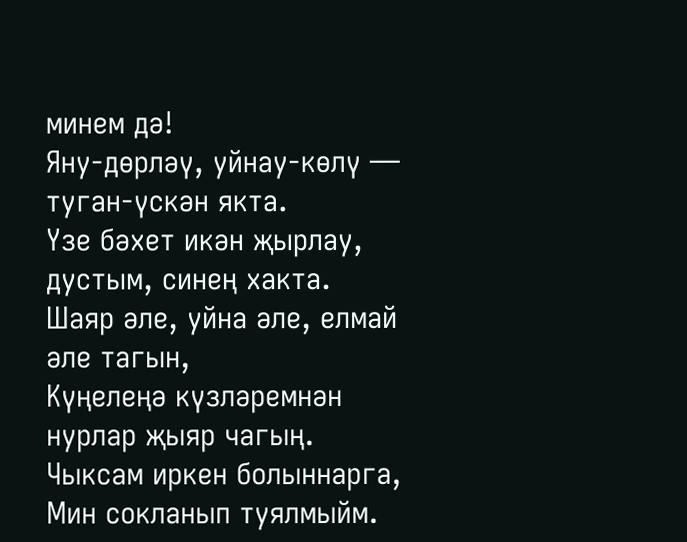минем дә!
Яну-дөрләү, уйнау-көлү — туган-үскән якта.
Үзе бәхет икән җырлау, дустым, синең хакта.
Шаяр әле, уйна әле, елмай әле тагын,
Күңелеңә күзләремнән нурлар җыяр чагың.
Чыксам иркен болыннарга,
Мин сокланып туялмыйм.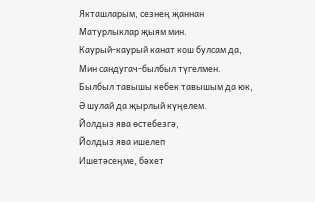Якташларым, сезнең җаннан
Матурлыклар җыям мин.
Каурый-каурый канат кош булсам да,
Мин сандугач-былбыл түгелмен.
Былбыл тавышы кебек тавышым да юк,
Ә шулай да җырлый күңелем.
Йолдыз ява өстебезгә,
Йолдыз ява ишелеп
Ишетәсеңме, бәхет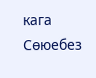кага
Сөюебез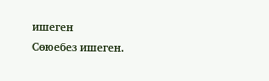ишеген
Сөюебез ишеген.